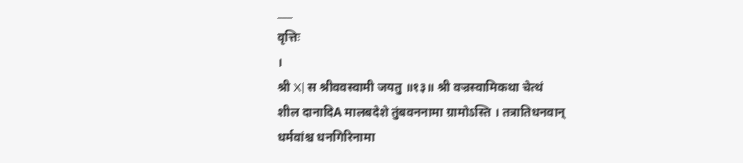___
वृत्तिः
।
श्री X| स श्रीववस्वामी जयतु ॥१३॥ श्री वज्रस्वामिकथा चेत्थं
शील दानादिA मालबदेशे तुंबवननामा ग्रामोऽस्ति । तत्रातिधनवान् धर्मवांश्च धनगिरिनामा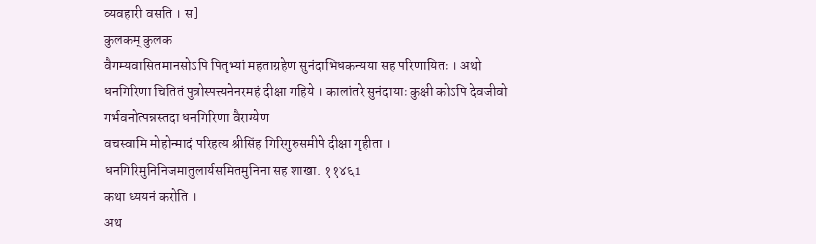व्यवहारी वसति । स]
कुलकम् कुलक
वैगम्यवासितमानसोऽपि पितृभ्यां महताग्रहेण सुनंदाभिधकन्यया सह परिणायितः । अथो धनगिरिणा चितितं पुत्रोस्पत्त्यनेनरमहं दीक्षा गहिये । कालांतरे सुनंदायाः कुक्षी कोऽपि देवजीवो गर्भवनोत्पन्नस्तदा धनगिरिणा वैराग्येण
वचस्वामि मोहोन्मादं परिहत्य श्रीसिंह गिरिगुरुसमीपे दीक्षा गृहीता । धनगिरिमुनिनिजमातुलार्यसमितमुनिना सह शाखा. ११४६1
कथा ध्ययनं करोति ।
अथ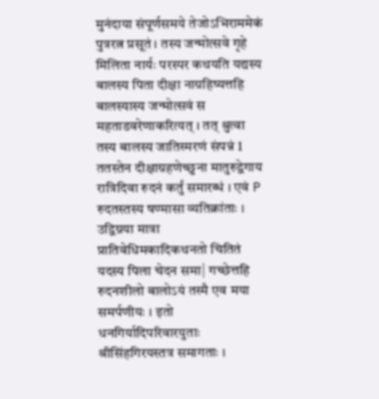मुनंदाया संपूर्णसमये तेजोऽभिराममेकं पुत्ररत्न प्रसूतं । तस्य जन्मोत्सवे गृहे मिलिता नार्यः परस्पर कथयति यद्यस्य बालस्य पिता दीक्षा नाग्रहिष्यत्तहि बालस्यास्य जन्मोत्सवं स महताडवरेणाकरित्यत् । तत् श्रुत्वा
तस्य बालस्य जातिस्मरणं संपन्नं 1 ततस्तेन दीक्षाग्रहणेच्छुना मातुरुद्वेगाय रात्रिदिवा रुदनं कर्तुं समारब्धं । एवं P रुदतस्तस्य षण्मासा व्यतिक्रांताः । उद्विग्नया मात्रा प्रातिवेधिमकादिकथनतो चितितं यदस्य पिला चेदन समा| गच्छेत्तहि रुदनशीलो बालोऽयं तस्मै एव मया समर्पणीयः । इतो धनगिर्यादिपरिवारयुताः श्रीसिंहगिरयस्तत्र समागताः ।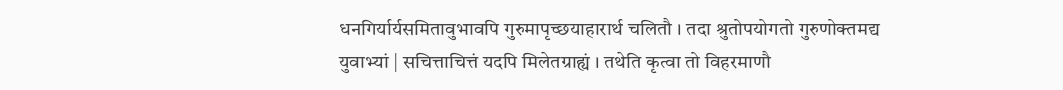धनगिर्यार्यसमितावुभावपि गुरुमापृच्छयाहारार्थ चलितौ । तदा श्रुतोपयोगतो गुरुणोक्तमद्य युवाभ्यां | सचित्ताचित्तं यदपि मिलेतग्राह्यं । तथेति कृत्वा तो विहरमाणौ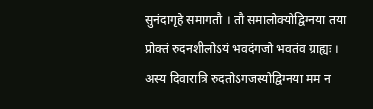सुनंदागृहे समागतौ । तौ समालोक्योद्विग्नया तया प्रोक्तं रुदनशीलोऽयं भवदंगजो भवतंव ग्राह्यः । अस्य दिवारात्रि रुदतोऽगजस्योद्विग्नया मम न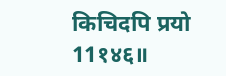किचिदपि प्रयो
11१४६॥